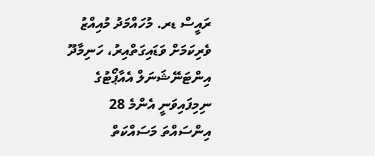ރައީސް ޑރ. މުހައްމަދު މުއިއްޒު ވެރިކަމަށް ވަޑައިގަތްއިރު، ހަނިމާދޫ އިންޓަނޭޝަނަލް އެއާޕޯޓުގެ ނިމިފައިވަނީ އެންމެ 28 އިންސައްތަ މަސައްކަތް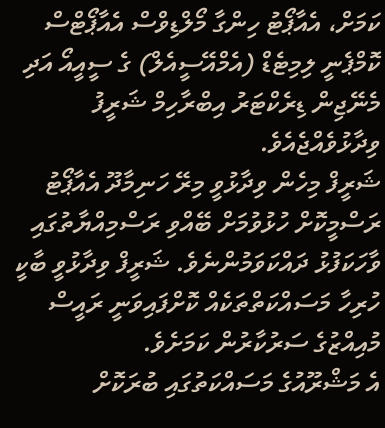ކަމަށް، އެއާޕޯޓު ހިންގާ މޯލްޑިވްސް އެއާޕޯޓްސް ކޮމްޕެނީ ލިމިޓެޑް (އެމްއޭސީއެލް) ގެ ސީއީއޯ އަދި މެނޭޖިން ޑިރެކްޓަރު އިބްރާހިމް ޝަރީފު ވިދާޅުވެއްޖެއެވެ.
ޝަރީފް މިހެން ވިދާޅުވީ މިރޭ ހަނިމާދޫ އެއާޕޯޓު ރަސްމީކޮށް ހުޅުވުމަށް ބޭއްވި ރަސްމިއްޔާތުގައި ވާހަކަފުޅު ދައްކަވަމުންނެވެ. ޝަރީފް ވިދާޅުވީ ބާކީ ހުރިހާ މަސައްކަތްތަކެއް ކޮށްފައިވަނީ ރައީސް މުއިއްޒުގެ ސަރުކާރުން ކަމަށެވެ.
އެ މަޝްރޫއުގެ މަސައްކަތުގައި ބުރަކޮށް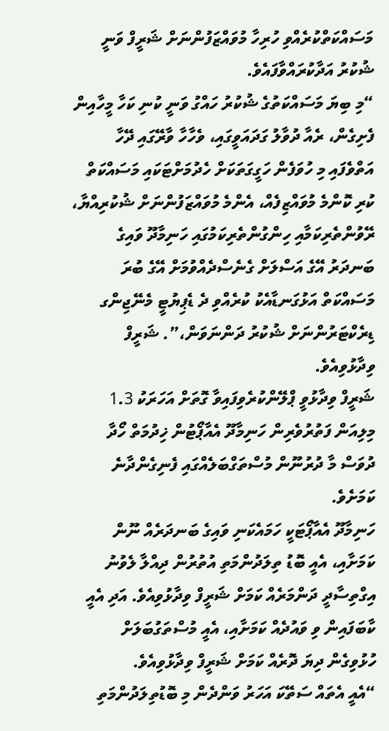މަސައްކަތްކުރެއްވި ހުރިހާ މުވައްޒަފުންނަށް ޝަރީފް ވަނީ ޝުކުރު އަދާކުރައްވާފައެވެ.
“މި ބިޔަ މަސައްކަތުގެ ޝުކުރު ހައްގު ވަނީ ކުނި ކަހާ މީހާއިން ފެށިގެން، ރެއާ ދުވާލު ގަދައަވީގައި، ވެހާހާ ވާރޭގައި ދޭހާ އަތްވެފައި މި ހުވަފެން ހަގީގަތަކަށް ހެދުމަށްޓަކައި މަސައްކަތް ކުރި ކޮންމެ މުވައްޒިފެއް، އެންމެ މުވައްޒަފުންނަށް ޝުކުރިއްޔާ، ރޭވުންތެރިކަމާއި ހިންގުންތެރިކަމުގައި ހަނިމާދޫ ވައިގެ ބަނދަރު އޭގެ އަސްލަށް ގެނެސްދެއްވުމަށް އޭގެ ބުރަ މަސައްކަތް އަޅުގަނޑާއެކު ކުރެއްވި ދެ ޑެޕިޔުޓީ މެނޭޖިންގ ޑިރެކްޓަރުންނަށް ޝުކުރު ދަންނަވަން،”. ޝަރީފް ވިދާޅުވިއެވެ.
ޝަރީފް ވިދާޅުވީ ޕްލޭންކުރެވިފައިވާ ގޮތަށް އަހަރަކު 1.3 މިލިއަން ފަތުރުވެރިން ހަނިމާދޫ އެއާޕޯޓުން ޚިދުމަތް ހޯދާ ދުވަސް މާ ދުރުނޫން މުސްތަގްބަލެއްގައި ފެނިގެންދާނެ ކަމަށެވެ.
ހަނިމާދޫ އެއާޕޯޓަކީ ހަމައެކަނި ވައިގެ ބަނދަރެއް ނޫން ކަމަށާއި، އެއީ ބޮޑު ތިލަދުންމަތި އުތުރުން ދިއްލާ ލެވުނު އިގްތިސާދީ ދަންމަރެއް ކަމަށް ޝަރީފް ވިދާޅުވިއެވެ. އަދި އެއީ ކާބަފައިން ވި ވައުދެއް ކަމަށާއި، އެއީ މުސްތަގުބަލަށް ހުޅުވިގެން ދިޔަ ދޮރެއް ކަމަށް ޝަރީފް ވިދާޅުވިއެވެ.
“އެއީ އެތައް ސަތޭކަ އަހަރު ވަންދެން މި ބޮޑުތިލަދުންމަތި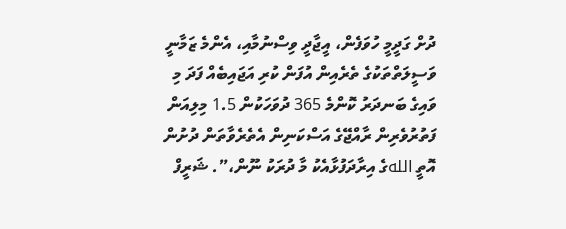ދުށް ގަދީމީ ހުވަފެން، އީޖާދީ ވިސްނުމާއި، އެންމެ ޒަމާނީ ވަސީލަތްތަކުގެ ތެރެއިން އުފަން ކުރި އަޖައިބެއް ފަދަ މި ވައިގެ ބަނދަރު ކޮންމެ 365 ދުވަހަކުން 1.5 މިލިއަން ފަތުރުވެރިން ރާއްޖޭގެ އަސްކަނިން އެތެރެވާތަން ދުށުން އޮތީ اللهގެ އިރާދަފުޅާއެކު މާ ދުރަކު ނޫން،”. ޝަރީފް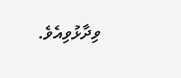ވިދާޅުވިއެވެ.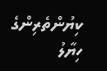ކިޔުންތެރިންގެ ހިޔާލު